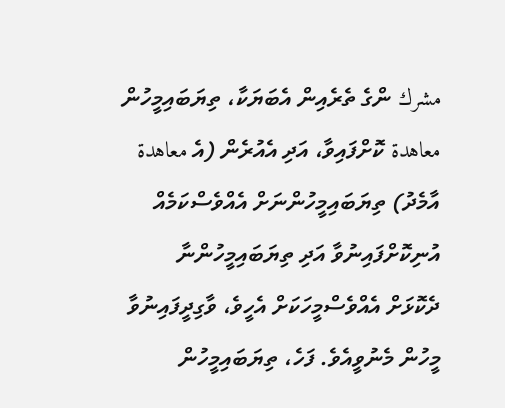مشرك ންގެ ތެރެއިން އެބަޔަކާ، ތިޔަބައިމީހުން معاهدة ކޮށްފައިވާ، އަދި އެއުރެން (އެ معاهدة އާމެދު) ތިޔަބައިމީހުންނަށް އެއްވެސްކަމެއް އުނިކޮށްފައިނުވާ އަދި ތިޔަބައިމީހުންނާ ދެކޮޅަށް އެއްވެސްމީހަކަށް އެހީވެ، ވާގިދީފައިނުވާ މީހުން މެނުވީއެވެ. ފަހެ، ތިޔަބައިމީހުން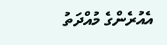އެއުރެންގެ މުއްދަތު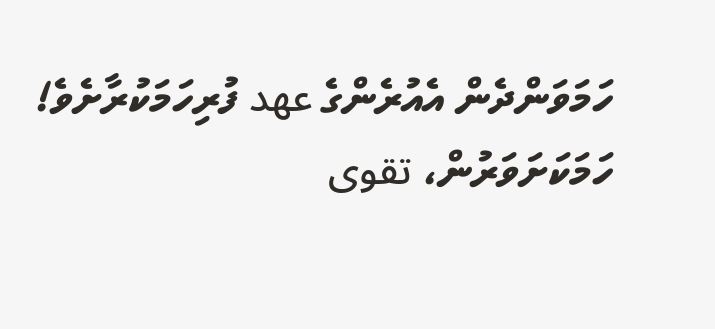ހަމަވަންދެން އެއުރެންގެ عهد ފުރިހަމަކުރާށެވެ! ހަމަކަށަވަރުން، تقوى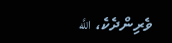ވެރިންދެކެ، اللَّه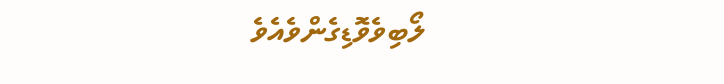ލޯބިވެވޮޑިގެންވެއެވެ